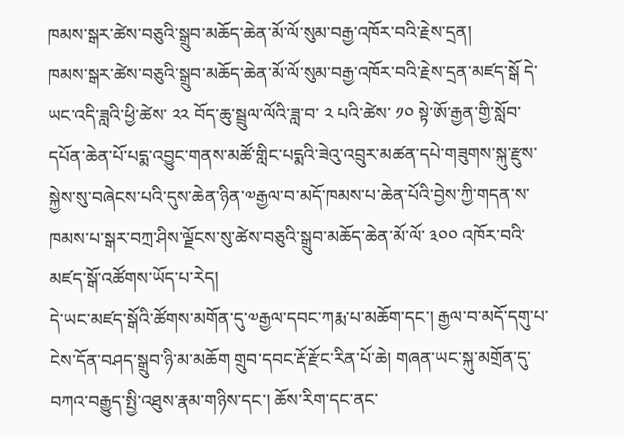ཁམས་སྒར་ཚེས་བཅུའི་སྒྲུབ་མཆོད་ཆེན་མོ་ལོ་སུམ་བརྒྱ་འཁོར་བའི་རྗེས་དྲན།
ཁམས་སྒར་ཚེས་བཅུའི་སྒྲུབ་མཆོད་ཆེན་མོ་ལོ་སུམ་བརྒྱ་འཁོར་བའི་རྗེས་དྲན་མཛད་སྒོ དེ་ཡང་འདི་ཟླའི་ཕྱི་ཚེས་ ༢༢ བོད་ཆུ་སྦྲུལ་ལོའི་ཟླ་བ་ ༢ པའི་ཚེས་ ༡༠ སྟེ་ཨོ་རྒྱན་གྱི་སློབ་དཔོན་ཆེན་པོ་པདྨ་འབྱུང་གནས་མཚོ་གླིང་པདྨའི་ཟེའུ་འབྲུར་མཚན་དཔེ་གཟུགས་སྐུ་རྫུས་སྐྱེས་སུ་བཞེངས་པའི་དུས་ཆེན་ཉིན་༧རྒྱལ་བ་མདོ་ཁམས་པ་ཆེན་པོའི་བྱེས་ཀྱི་གདན་ས་ཁམས་པ་སྒར་བཀྲ་ཤིས་ལྗོངས་སུ་ཚེས་བཅུའི་སྒྲུབ་མཆོད་ཆེན་མོ་ལོ་ ༣༠༠ འཁོར་བའི་མཛད་སྒོ་འཚོགས་ཡོད་པ་རེད།
དེ་ཡང་མཛད་སྒོའི་ཚོགས་མགོན་དུ་༧རྒྱལ་དབང་ཀརྨ་པ་མཆོག་དང་། རྒྱལ་བ་མདོ་དགུ་པ་ངེས་དོན་བཤད་སྒྲུབ་ཉི་མ་མཆོག གྲུབ་དབང་རྡོ་རྫོང་རིན་པོ་ཆེ། གཞན་ཡང་སྐུ་མགྲོན་དུ་བཀའ་བརྒྱུད་སྤྱི་འཐུས་རྣམ་གཉིས་དང་། ཆོས་རིག་དང་ནང་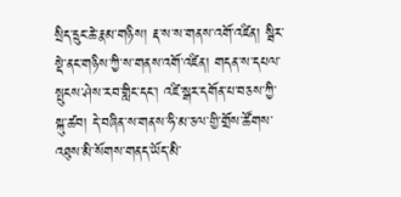སྲིད་དྲུང་ཆེ་རྣམ་གཉིས། རྡ་ས་ས་གནས་འགོ་འཛིན། སྦིར་སྡེ་ནང་གཉིས་ཀྱི་ས་གནས་འགོ་འཛིན། གདན་ས་དཔལ་སྤུངས་ཤེས་རབ་གླིང་དང་། འཛི་སྒར་དགོན་པ་བཅས་ཀྱི་སྐུ་ཚབ། དེ་བཞིན་ས་གནས་ཧི་མ་ཅལ་གྱི་གྲོས་ཚོགས་འཐུས་མི་སོགས་གནད་ཡོད་མི་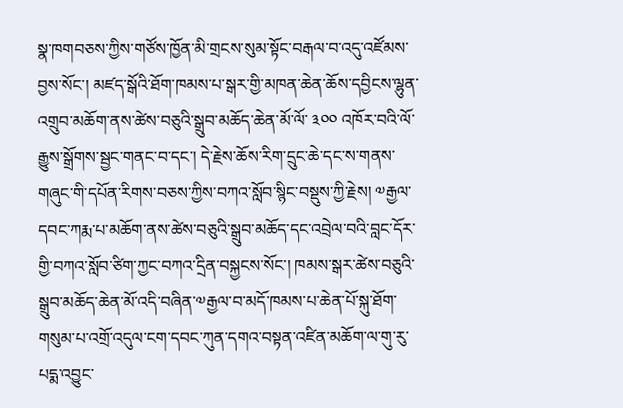སྣ་ཁགབཅས་ཀྱིས་གཙོས་ཁྱོན་མི་གྲངས་སུམ་སྟོང་བརྒལ་བ་འདུ་འཛོམས་བྱས་སོང་། མཛད་སྒོའི་ཐོག་ཁམས་པ་སྒར་གྱི་མཁན་ཆེན་ཆོས་དབྱིངས་ལྷུན་འགྲུབ་མཆོག་ནས་ཚེས་བཅུའི་སྒྲུབ་མཆོད་ཆེན་མོ་ལོ་ ༣༠༠ འཁོར་བའི་ལོ་རྒྱུས་སྒྲོགས་སྦྱང་གནང་བ་དང་། དེ་རྗེས་ཆོས་རིག་དྲུང་ཆེ་དང་ས་གནས་གཞུང་གི་དཔོན་རིགས་བཅས་ཀྱིས་བཀའ་སློབ་སྙིང་བསྡུས་ཀྱི་རྗེས། ༧རྒྱལ་དབང་ཀརྨ་པ་མཆོག་ནས་ཚེས་བཅུའི་སྒྲུབ་མཆོད་དང་འབྲེལ་བའི་བླང་དོར་གྱི་བཀའ་སློབ་ཙིག་ཀྱང་བཀའ་དྲིན་བསྐྱངས་སོང་། ཁམས་སྒར་ཚེས་བཅུའི་སྒྲུབ་མཆོད་ཆེན་མོ་འདི་བཞིན་༧རྒྱལ་བ་མདོ་ཁམས་པ་ཆེན་པོ་སྐུ་ཐོག་གསུམ་པ་འགྲོ་འདུལ་ངག་དབང་ཀུན་དགའ་བསྟན་འཛིན་མཆོག་ལ་གུ་རུ་པདྨ་འབྱུང་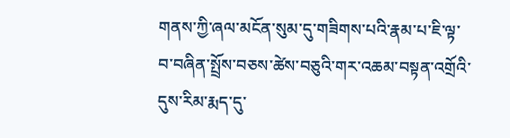གནས་ཀྱི་ཞལ་མངོན་སུམ་དུ་གཟིགས་པའི་རྣམ་པ་ཇི་ལྟ་བ་བཞིན་སྤྲོས་བཅས་ཚེས་བཅུའི་གར་འཆམ་བསྟན་འགྲོའི་དུས་རིམ་རྨད་དུ་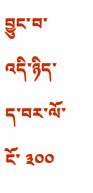བྱུང་བ་འདི་ཉིད་ད་བར་ལོ་ངོ་ ༣༠༠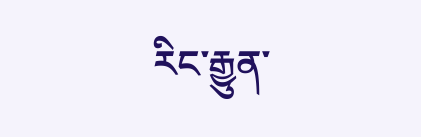རིང་རྒྱུན་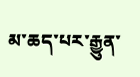མ་ཆད་པར་རྒྱུན་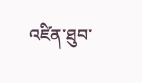འཛིན་ཐུབ་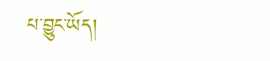པ་བྱུང་ཡོད།